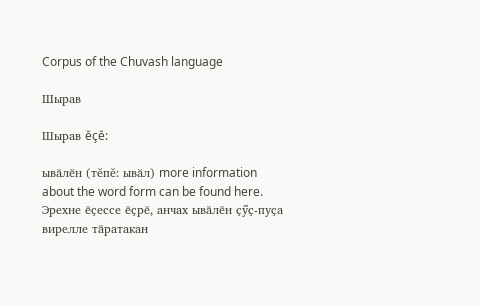Corpus of the Chuvash language

Шырав

Шырав ĕçĕ:

ывӑлӗн (тĕпĕ: ывӑл) more information about the word form can be found here.
Эрехне ӗҫессе ӗҫрӗ, анчах ывӑлӗн ҫӳҫ-пуҫа вирелле тӑратакан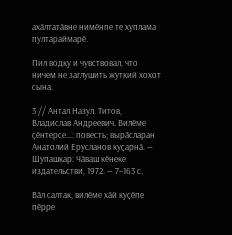ахӑлтатӑвне нимӗнпе те хуплама пултараймарӗ.

Пил водку и чувствовал, что ничем не заглушить жуткий хохот сына.

3 // Антал Назул. Титов, Владислав Андреевич. Вилӗме ҫӗнтерсе…: повесть; вырӑсларан Анатолий Ерусланов куҫарнӑ. — Шупашкар: Чӑваш кӗнеке издательстви, 1972. — 7–163 с.

Вӑл салтак, вилӗме хӑй куҫӗпе пӗрре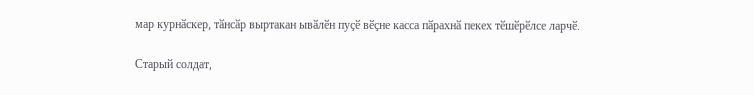мар курнӑскер, тӑнсӑр выртакан ывӑлӗн пуҫӗ вӗҫне касса пӑрахнӑ пекех тӗшӗрӗлсе ларчӗ.

Старый солдат,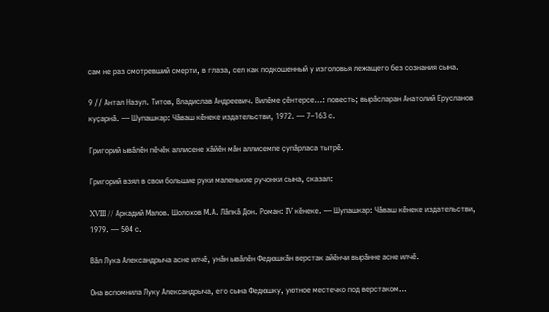сам не раз смотревший смерти, в глаза, сел как подкошенный у изголовья лежащего без сознания сына.

9 // Антал Назул. Титов, Владислав Андреевич. Вилӗме ҫӗнтерсе…: повесть; вырӑсларан Анатолий Ерусланов куҫарнӑ. — Шупашкар: Чӑваш кӗнеке издательстви, 1972. — 7–163 с.

Григорий ывӑлӗн пӗчӗк аллисене хӑйӗн мӑн аллисемпе ҫупӑрласа тытрӗ.

Григорий взял в свои большие руки маленькие ручонки сына, сказал:

XVIII // Аркадий Малов. Шолохов М.А. Лӑпкӑ Дон. Роман: IV кӗнеке. — Шупашкар: Чӑваш кӗнеке издательстви, 1979. — 504 с.

Вӑл Лука Александрыча асне илчӗ, унӑн ывӑлӗн Федюшкӑн верстак айӗнчи вырӑнне асне илчӗ.

Она вспомнила Луку Александрыча, его сына Федюшку, уютное местечко под верстаком…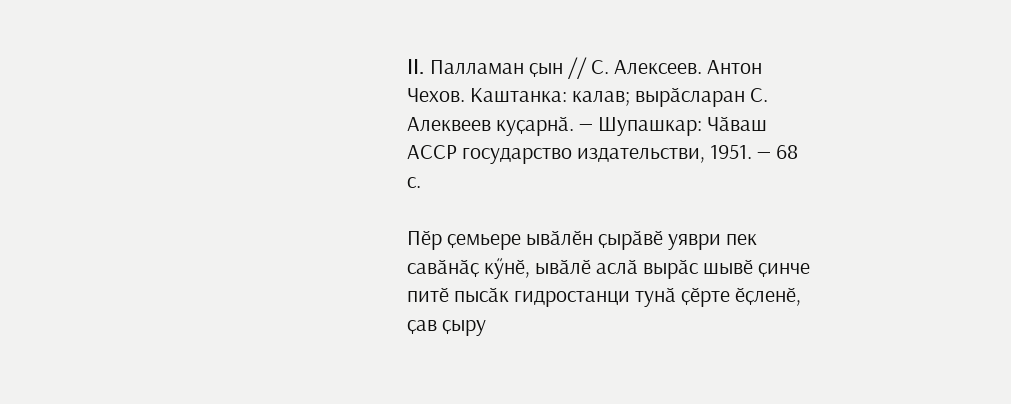II. Палламан ҫын // С. Алексеев. Антон Чехов. Каштанка: калав; вырӑсларан С. Алеквеев куҫарнӑ. — Шупашкар: Чӑваш АССР государство издательстви, 1951. — 68 с.

Пӗр ҫемьере ывӑлӗн ҫырӑвӗ уяври пек савӑнӑҫ кӳнӗ, ывӑлӗ аслӑ вырӑс шывӗ ҫинче питӗ пысӑк гидростанци тунӑ ҫӗрте ӗҫленӗ, ҫав ҫыру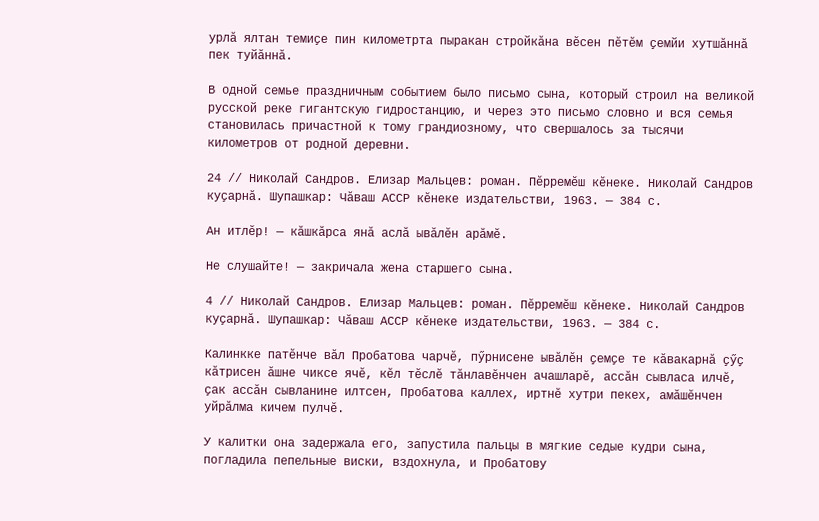урлӑ ялтан темиҫе пин километрта пыракан стройкӑна вӗсен пӗтӗм ҫемйи хутшӑннӑ пек туйӑннӑ.

В одной семье праздничным событием было письмо сына, который строил на великой русской реке гигантскую гидростанцию, и через это письмо словно и вся семья становилась причастной к тому грандиозному, что свершалось за тысячи километров от родной деревни.

24 // Николай Сандров. Елизар Мальцев: роман. Пӗрремӗш кӗнеке. Николай Сандров куҫарнӑ. Шупашкар: Чӑваш АССР кӗнеке издательстви, 1963. — 384 с.

Ан итлӗр! — кӑшкӑрса янӑ аслӑ ывӑлӗн арӑмӗ.

Не слушайте! — закричала жена старшего сына.

4 // Николай Сандров. Елизар Мальцев: роман. Пӗрремӗш кӗнеке. Николай Сандров куҫарнӑ. Шупашкар: Чӑваш АССР кӗнеке издательстви, 1963. — 384 с.

Калинкке патӗнче вӑл Пробатова чарчӗ, пӳрнисене ывӑлӗн ҫемҫе те кӑвакарнӑ ҫӳҫ кӑтрисен ӑшне чиксе ячӗ, кӗл тӗслӗ тӑнлавӗнчен ачашларӗ, ассӑн сывласа илчӗ, ҫак ассӑн сывланине илтсен, Пробатова каллех, иртнӗ хутри пекех, амӑшӗнчен уйрӑлма кичем пулчӗ.

У калитки она задержала его, запустила пальцы в мягкие седые кудри сына, погладила пепельные виски, вздохнула, и Пробатову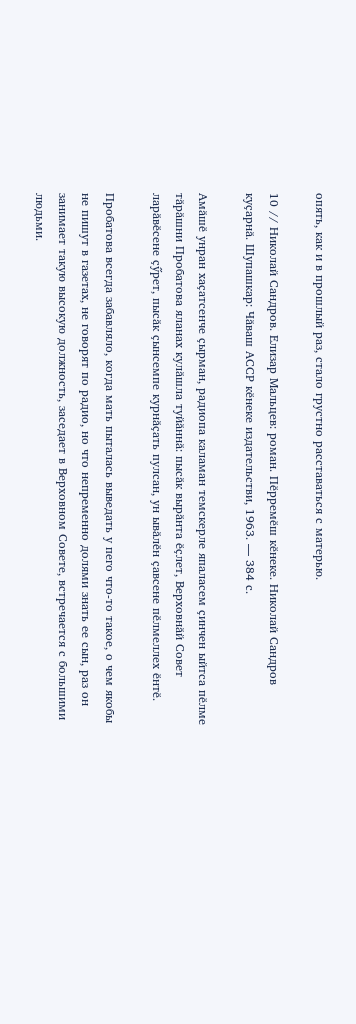опять, как и в прошлый раз, стало грустно расставаться с матерью.

10 // Николай Сандров. Елизар Мальцев: роман. Пӗрремӗш кӗнеке. Николай Сандров куҫарнӑ. Шупашкар: Чӑваш АССР кӗнеке издательстви, 1963. — 384 с.

Амӑшӗ унран хаҫатсенче ҫырман, радиопа каламан темскерле япаласем ҫинчен ыйтса пӗлме тӑрӑшни Пробатова яланах кулӑшла туйӑннӑ: пысӑк вырӑнта ӗҫлет, Верховнӑй Совет ларӑвӗсене ҫӳрет, пысӑк ҫынсемпе курнӑҫать пулсан, ун ывӑлӗн ҫавсене пӗлмеллех ӗнтӗ.

Пробатова всегда забавляло, когда мать пыталась выведать у пего что-то такое, о чем якобы не пишут в газетах, не говорят по радио, но что непременно долями знать ее сын, раз он занимает такую высокую должность, заседает в Верховном Совете, встречается с большими людьми.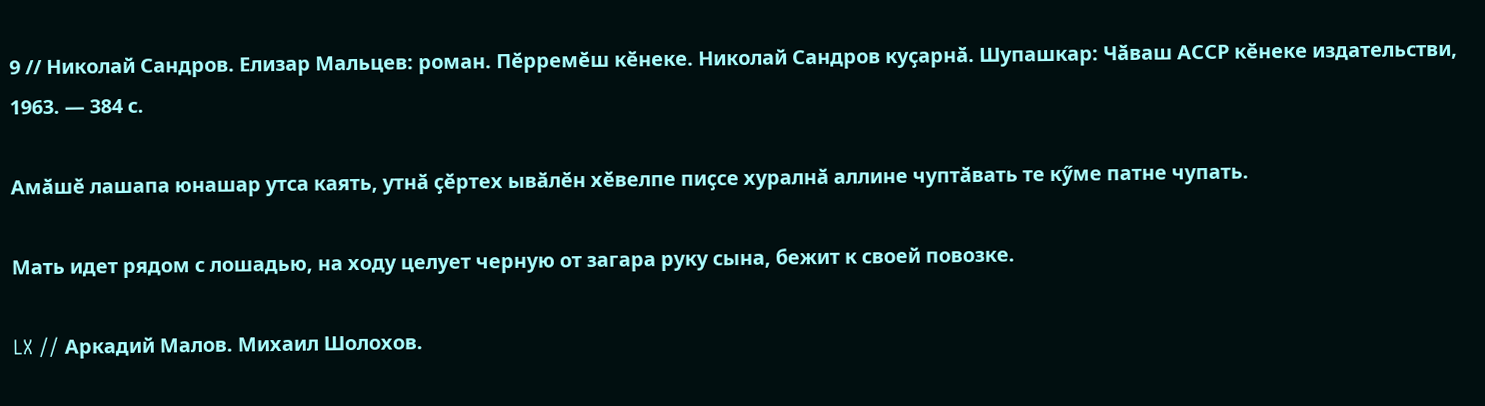9 // Николай Сандров. Елизар Мальцев: роман. Пӗрремӗш кӗнеке. Николай Сандров куҫарнӑ. Шупашкар: Чӑваш АССР кӗнеке издательстви, 1963. — 384 с.

Амӑшӗ лашапа юнашар утса каять, утнӑ ҫӗртех ывӑлӗн хӗвелпе пиҫсе хуралнӑ аллине чуптӑвать те кӳме патне чупать.

Мать идет рядом с лошадью, на ходу целует черную от загара руку сына, бежит к своей повозке.

LX // Аркадий Малов. Михаил Шолохов.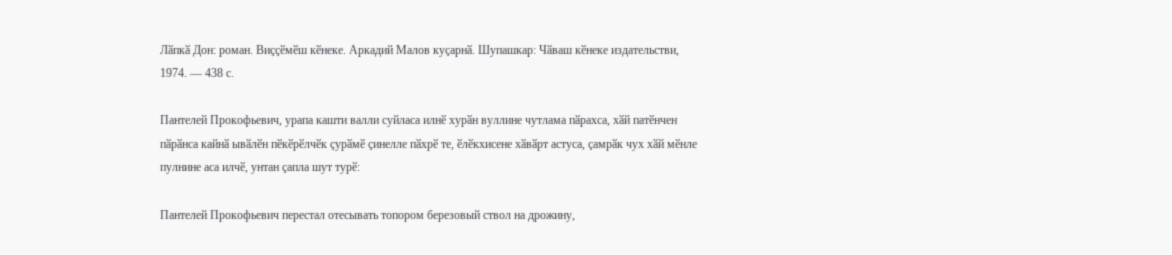Лӑпкӑ Дон: роман. Виҫҫӗмӗш кӗнеке. Аркадий Малов куҫарнӑ. Шупашкар: Чӑваш кӗнеке издательстви, 1974. — 438 с.

Пантелей Прокофьевич, урапа кашти валли суйласа илнӗ хурӑн вуллине чутлама пӑрахса, хӑй патӗнчен пӑрӑнса кайнӑ ывӑлӗн пӗкӗрӗлчӗк ҫурӑмӗ ҫинелле пӑхрӗ те, ӗлӗкхисене хӑвӑрт астуса, ҫамрӑк чух хӑй мӗнле пулнине аса илчӗ, унтан ҫапла шут турӗ:

Пантелей Прокофьевич перестал отесывать топором березовый ствол на дрожину,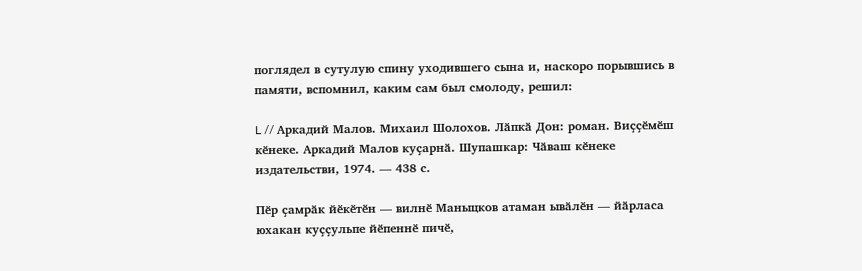поглядел в сутулую спину уходившего сына и, наскоро порывшись в памяти, вспомнил, каким сам был смолоду, решил:

L // Аркадий Малов. Михаил Шолохов. Лӑпкӑ Дон: роман. Виҫҫӗмӗш кӗнеке. Аркадий Малов куҫарнӑ. Шупашкар: Чӑваш кӗнеке издательстви, 1974. — 438 с.

Пӗр ҫамрӑк йӗкӗтӗн — вилнӗ Маныцков атаман ывӑлӗн — йӑрласа юхакан куҫҫульпе йӗпеннӗ пичӗ,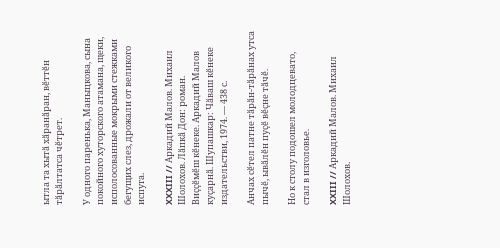ытла та хытӑ хӑранӑран, вӗттӗн тӑрӑлтатса чӗтрет.

У одного паренька, Маныцкова, сына покойного хуторского атамана, щеки, исполосованные мокрыми стежками бегущих слез, дрожали от великого испуга.

XXXIII // Аркадий Малов. Михаил Шолохов. Лӑпкӑ Дон: роман. Виҫҫӗмӗш кӗнеке. Аркадий Малов куҫарнӑ. Шупашкар: Чӑваш кӗнеке издательстви, 1974. — 438 с.

Анчах сӗтел патне тӑрӑн-тӑрӑнах утса пычӗ, ывӑлӗн пуҫӗ вӗҫне тӑчӗ.

Но к столу подошел молодцевато, стал в изголовье.

XXIII // Аркадий Малов. Михаил Шолохов.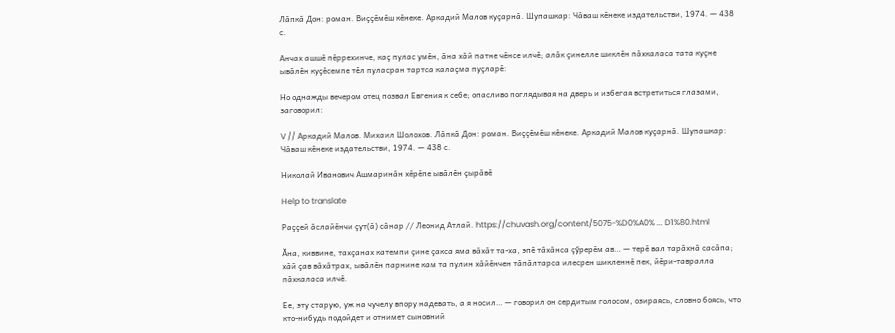Лӑпкӑ Дон: роман. Виҫҫӗмӗш кӗнеке. Аркадий Малов куҫарнӑ. Шупашкар: Чӑваш кӗнеке издательстви, 1974. — 438 с.

Анчах ашшӗ пӗррехинче, каҫ пулас умӗн, ӑна хӑй патне чӗнсе илчӗ; алӑк ҫинелле шиклӗн пӑхкаласа тата куҫне ывӑлӗн куҫӗсемпе тӗл пуласран тартса калаҫма пуҫларӗ:

Но однажды вечером отец позвал Евгения к себе; опасливо поглядывая на дверь и избегая встретиться глазами, заговорил:

V // Аркадий Малов. Михаил Шолохов. Лӑпкӑ Дон: роман. Виҫҫӗмӗш кӗнеке. Аркадий Малов куҫарнӑ. Шупашкар: Чӑваш кӗнеке издательстви, 1974. — 438 с.

Николай Иванович Ашмаринӑн хӗрӗпе ывӑлӗн ҫырӑвӗ

Help to translate

Раҫҫей ӑслайӗнчи ҫут(ӑ) сӑнар // Леонид Атлай. https://chuvash.org/content/5075-%D0%A0% ... D1%80.html

Ӑна, киввине, тахҫанах катемпи ҫине ҫакса яма вӑхӑт та-ха, эпӗ тӑхӑнса ҫӳрерӗм ав… — терӗ вал тарӑхнӑ сасӑпа; хӑй ҫав вӑхӑтрах, ывӑлӗн парнине кам та пулин хӑйӗнчен тӑпӑлтарса илесрен шикленнӗ пек, йӗри-тавралла пӑхкаласа илчӗ.

Ее, эту старую, уж на чучелу впору надевать, а я носил… — говорил он сердитым голосом, озираясь, словно боясь, что кто-нибудь подойдет и отнимет сыновний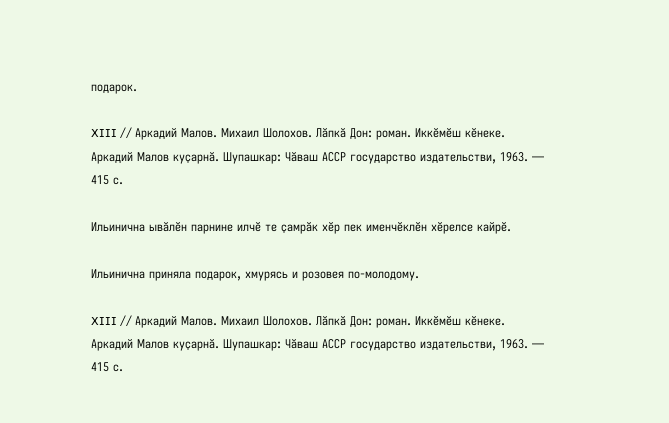подарок.

XIII // Аркадий Малов. Михаил Шолохов. Лӑпкӑ Дон: роман. Иккӗмӗш кӗнеке. Аркадий Малов куҫарнӑ. Шупашкар: Чӑваш АССР государство издательстви, 1963. — 415 с.

Ильинична ывӑлӗн парнине илчӗ те ҫамрӑк хӗр пек именчӗклӗн хӗрелсе кайрӗ.

Ильинична приняла подарок, хмурясь и розовея по-молодому.

XIII // Аркадий Малов. Михаил Шолохов. Лӑпкӑ Дон: роман. Иккӗмӗш кӗнеке. Аркадий Малов куҫарнӑ. Шупашкар: Чӑваш АССР государство издательстви, 1963. — 415 с.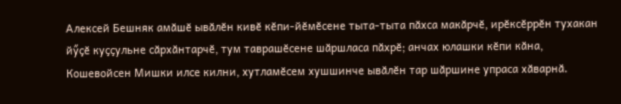Алексей Бешняк амӑшӗ ывӑлӗн кивӗ кӗпи-йӗмӗсене тыта-тыта пӑхса макӑрчӗ, ирӗксӗррӗн тухакан йӳҫӗ куҫҫульне сӑрхӑнтарчӗ, тум таврашӗсене шӑршласа пӑхрӗ; анчах юлашки кӗпи кӑна, Кошевойсен Мишки илсе килни, хутламӗсем хушшинче ывӑлӗн тар шӑршине упраса хӑварнӑ.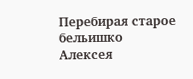Перебирая старое бельишко Алексея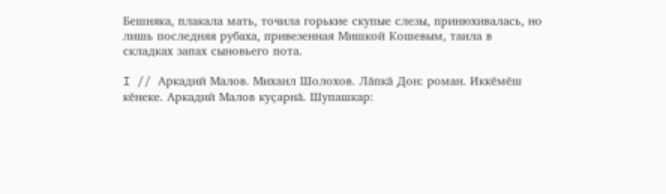Бешняка, плакала мать, точила горькие скупые слезы, принюхивалась, но лишь последняя рубаха, привезенная Мишкой Кошевым, таила в складках запах сыновьего пота.

I // Аркадий Малов. Михаил Шолохов. Лӑпкӑ Дон: роман. Иккӗмӗш кӗнеке. Аркадий Малов куҫарнӑ. Шупашкар: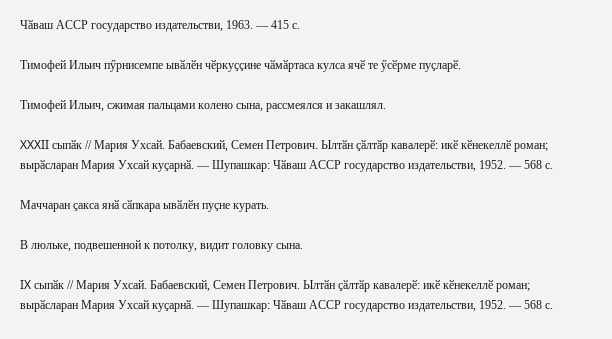Чӑваш АССР государство издательстви, 1963. — 415 с.

Тимофей Ильич пӳрнисемпе ывӑлӗн чӗркуҫҫине чӑмӑртаса кулса ячӗ те ӳсӗрме пуҫларӗ.

Тимофей Ильич, сжимая пальцами колено сына, рассмеялся и закашлял.

XXXII сыпӑк // Мария Ухсай. Бабаевский, Семен Петрович. Ылтӑн ҫӑлтӑр кавалерӗ: икӗ кӗнекеллӗ роман; вырӑсларан Мария Ухсай куҫарнӑ. — Шупашкар: Чӑваш АССР государство издательстви, 1952. — 568 с.

Маччаран ҫакса янӑ сӑпкара ывӑлӗн пуҫне курать.

В люльке, подвешенной к потолку, видит головку сына.

IX сыпӑк // Мария Ухсай. Бабаевский, Семен Петрович. Ылтӑн ҫӑлтӑр кавалерӗ: икӗ кӗнекеллӗ роман; вырӑсларан Мария Ухсай куҫарнӑ. — Шупашкар: Чӑваш АССР государство издательстви, 1952. — 568 с.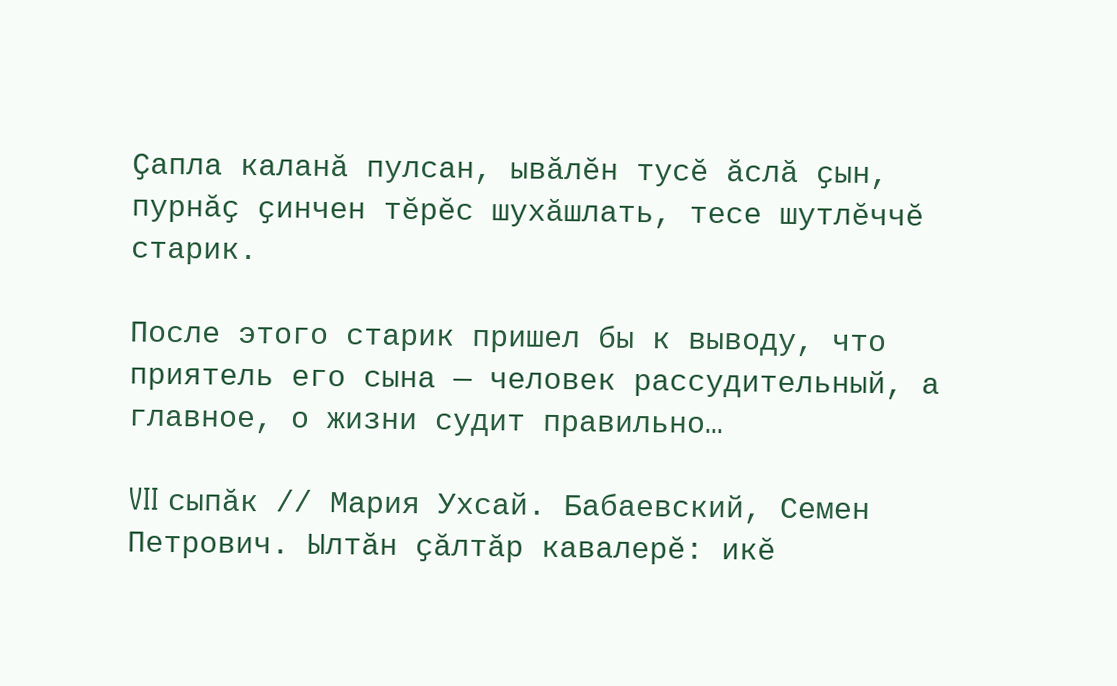Ҫапла каланӑ пулсан, ывӑлӗн тусӗ ӑслӑ ҫын, пурнӑҫ ҫинчен тӗрӗс шухӑшлать, тесе шутлӗччӗ старик.

После этого старик пришел бы к выводу, что приятель его сына — человек рассудительный, а главное, о жизни судит правильно…

VII сыпӑк // Мария Ухсай. Бабаевский, Семен Петрович. Ылтӑн ҫӑлтӑр кавалерӗ: икӗ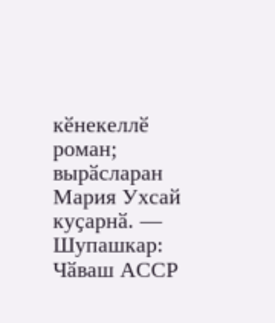кӗнекеллӗ роман; вырӑсларан Мария Ухсай куҫарнӑ. — Шупашкар: Чӑваш АССР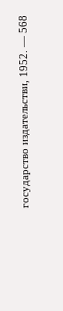государство издательстви, 1952. — 568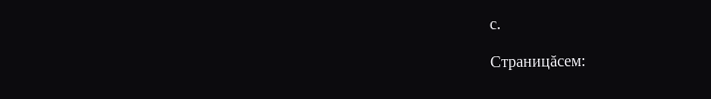с.

Страницăсем: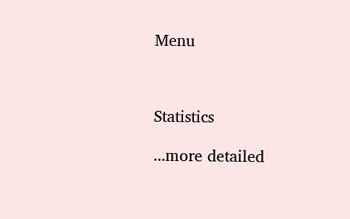Menu



Statistics

...more detailed